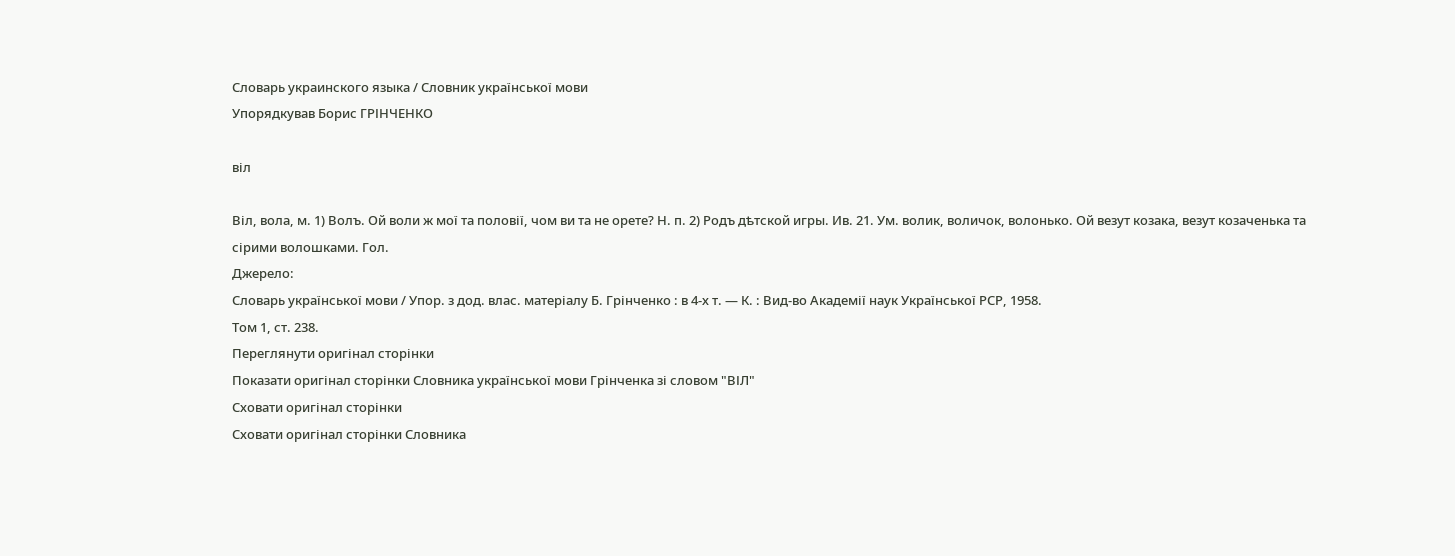Словарь украинского языка / Словник української мови
Упорядкував Борис ГРІНЧЕНКО

віл

Віл, вола, м. 1) Волъ. Ой воли ж мої та половії, чом ви та не орете? Н. п. 2) Родъ дѣтской игры. Ив. 21. Ум. волик, воличок, волонько. Ой везут козака, везут козаченька та сірими волошками. Гол.
Джерело:
Словарь української мови / Упор. з дод. влас. матеріалу Б. Грінченко : в 4-х т. — К. : Вид-во Академії наук Української РСР, 1958.
Том 1, ст. 238.
Переглянути оригінал сторінки
Показати оригінал сторінки Словника української мови Грінченка зі словом "ВІЛ"
Сховати оригінал сторінки
Сховати оригінал сторінки Словника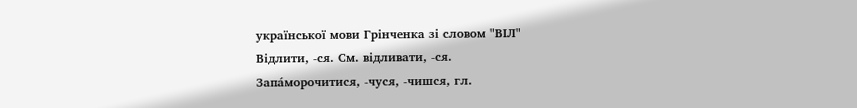української мови Грінченка зі словом "ВІЛ"
Відлити, -ся. Cм. відливати, -ся.
Запа́морочитися, -чуся, -чишся, гл.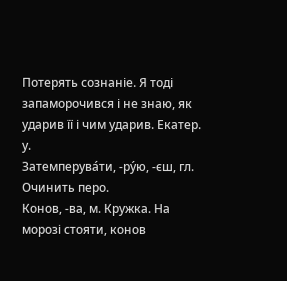Потерять сознаніе. Я тоді запаморочився і не знаю, як ударив її і чим ударив. Екатер. у.
Затемперува́ти, -ру́ю, -єш, гл. Очинить перо.
Конов, -ва, м. Кружка. На морозі стояти, конов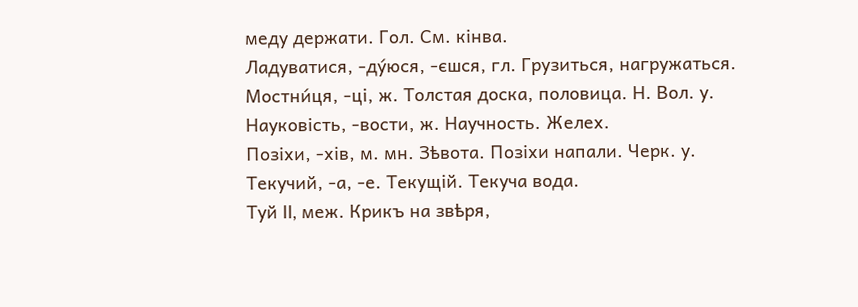меду держати. Гол. Cм. кінва.
Ладуватися, -ду́юся, -єшся, гл. Грузиться, нагружаться.
Мостни́ця, -ці, ж. Толстая доска, половица. Н. Вол. у.
Науковість, -вости, ж. Научность. Желех.
Позіхи, -хів, м. мн. Зѣвота. Позіхи напали. Черк. у.
Текучий, -а, -е. Текущій. Текуча вода.
Туй II, меж. Крикъ на звѣря,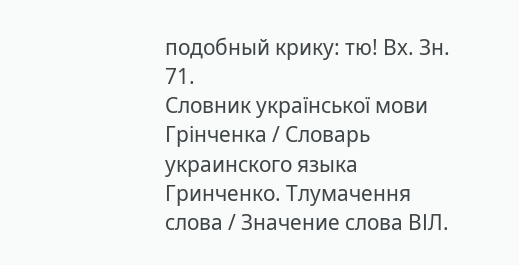подобный крику: тю! Вх. Зн. 71.
Словник української мови Грінченка / Словарь украинского языка Гринченко. Тлумачення слова / Значение слова ВІЛ.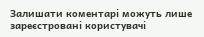Залишати коментарі можуть лише зареєстровані користувачі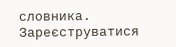словника. Зареєструватися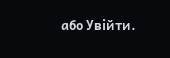або Увійти.